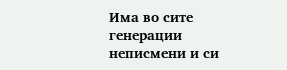Има во сите генерации неписмени и си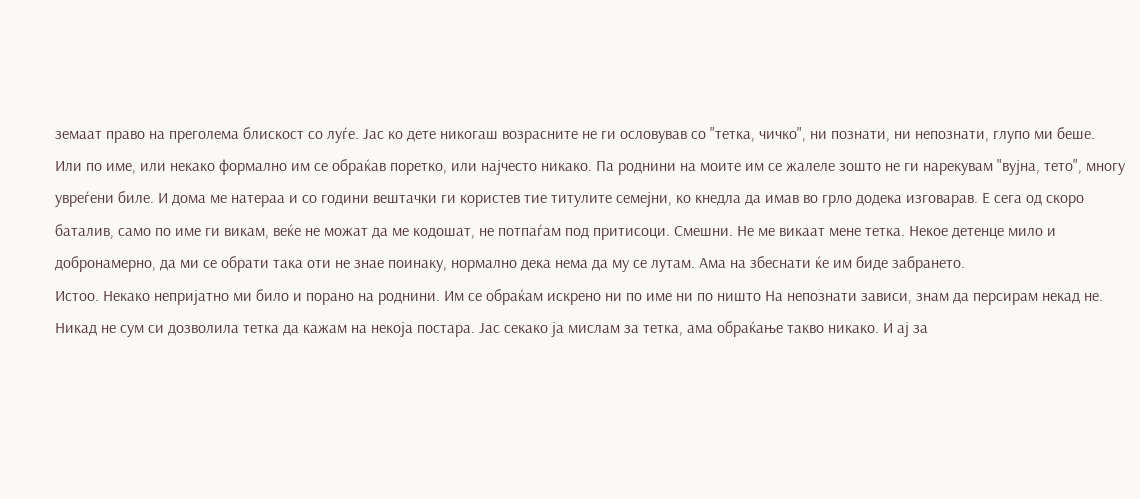земаат право на преголема блискост со луѓе. Јас ко дете никогаш возрасните не ги ословував со "тетка, чичко", ни познати, ни непознати, глупо ми беше. Или по име, или некако формално им се обраќав поретко, или најчесто никако. Па роднини на моите им се жалеле зошто не ги нарекувам "вујна, тето", многу увреѓени биле. И дома ме натераа и со години вештачки ги користев тие титулите семејни, ко кнедла да имав во грло додека изговарав. Е сега од скоро баталив, само по име ги викам, веќе не можат да ме кодошат, не потпаѓам под притисоци. Смешни. Не ме викаат мене тетка. Некое детенце мило и добронамерно, да ми се обрати така оти не знае поинаку, нормално дека нема да му се лутам. Ама на збеснати ќе им биде забрането.
Истоо. Некако непријатно ми било и порано на роднини. Им се обраќам искрено ни по име ни по ништо На непознати зависи, знам да персирам некад не. Никад не сум си дозволила тетка да кажам на некоја постара. Јас секако ја мислам за тетка, ама обраќање такво никако. И ај за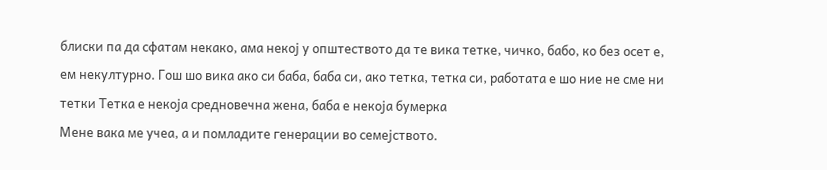блиски па да сфатам некако, ама некој у општеството да те вика тетке, чичко, бабо, ко без осет е, ем некултурно. Гош шо вика ако си баба, баба си, ако тетка, тетка си, работата е шо ние не сме ни тетки Тетка е некоја средновечна жена, баба е некоја бумерка
Мене вака ме учеа, а и помладите генерации во семејството.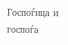Госпоѓица и госпоѓа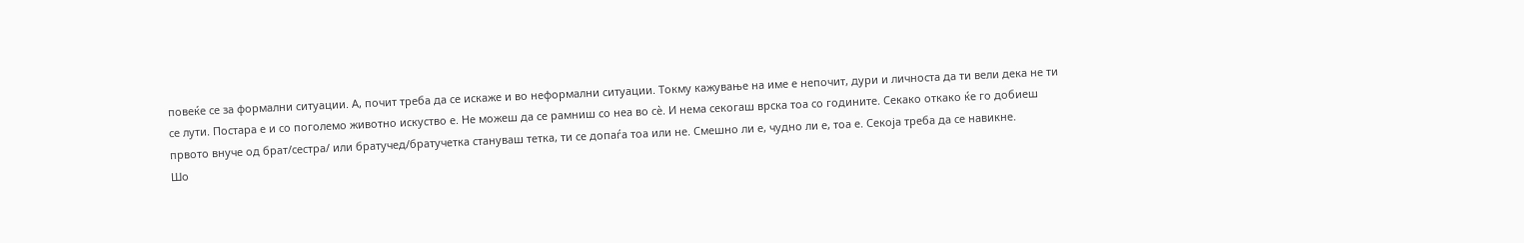повеќе се за формални ситуации. А, почит треба да се искаже и во неформални ситуации. Токму кажување на име е непочит, дури и личноста да ти вели дека не ти се лути. Постара е и со поголемо животно искуство е. Не можеш да се рамниш со неа во сè. И нема секогаш врска тоа со годините. Секако откако ќе го добиеш првото внуче од брат/сестра/ или братучед/братучетка стануваш тетка, ти се допаѓа тоа или не. Смешно ли е, чудно ли е, тоа е. Секоја треба да се навикне.
Шо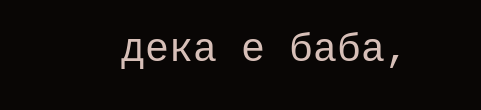дека е баба,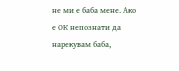не ми е баба мене. Ако е ОК непознати да нарекувам баба,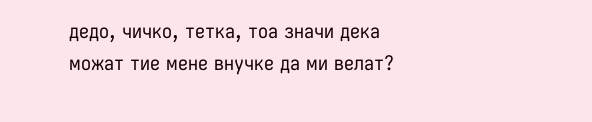дедо, чичко, тетка, тоа значи дека можат тие мене внучке да ми велат?